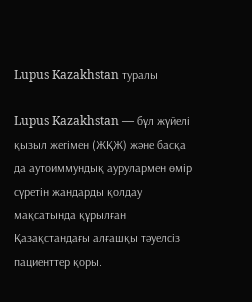Lupus Kazakhstan туралы

Lupus Kazakhstan — бұл жүйелі қызыл жегімен (ЖҚЖ) және басқа да аутоиммундық аурулармен өмір сүретін жандарды қолдау мақсатында құрылған Қазақстандағы алғашқы тәуелсіз пациенттер қоры.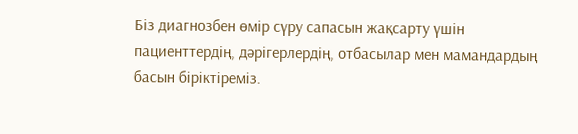Біз диагнозбен өмір сүру сапасын жақсарту үшін пациенттердің, дәрігерлердің, отбасылар мен мамандардың басын біріктіреміз.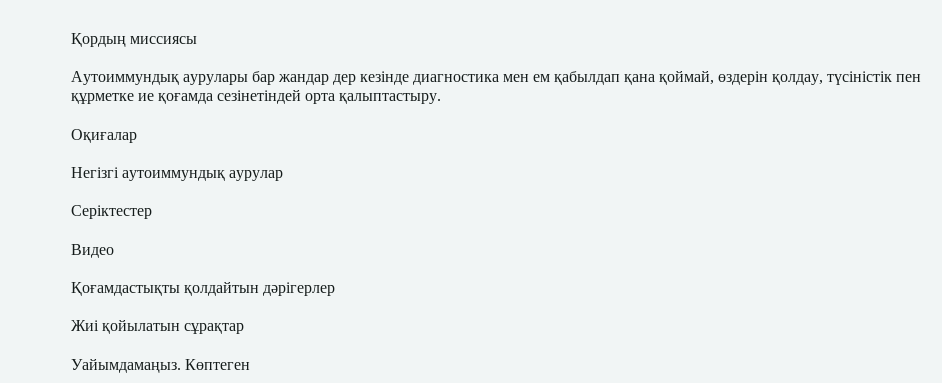Қордың миссиясы

Аутоиммундық аурулары бар жандар дер кезінде диагностика мен ем қабылдап қана қоймай, өздерін қолдау, түсіністік пен құрметке ие қоғамда сезінетіндей орта қалыптастыру.

Оқиғалар

Негізгі аутоиммундық аурулар

Серіктестер

Видео

Қоғамдастықты қолдайтын дәрігерлер

Жиі қойылатын сұрақтар

Уайымдамаңыз. Көптеген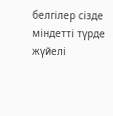белгілер сізде міндетті түрде жүйелі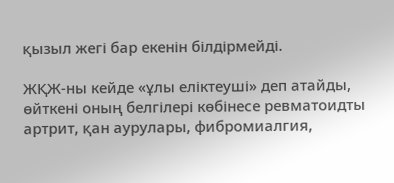қызыл жегі бар екенін білдірмейді.

ЖҚЖ-ны кейде «ұлы еліктеуші» деп атайды, өйткені оның белгілері көбінесе ревматоидты артрит, қан аурулары, фибромиалгия,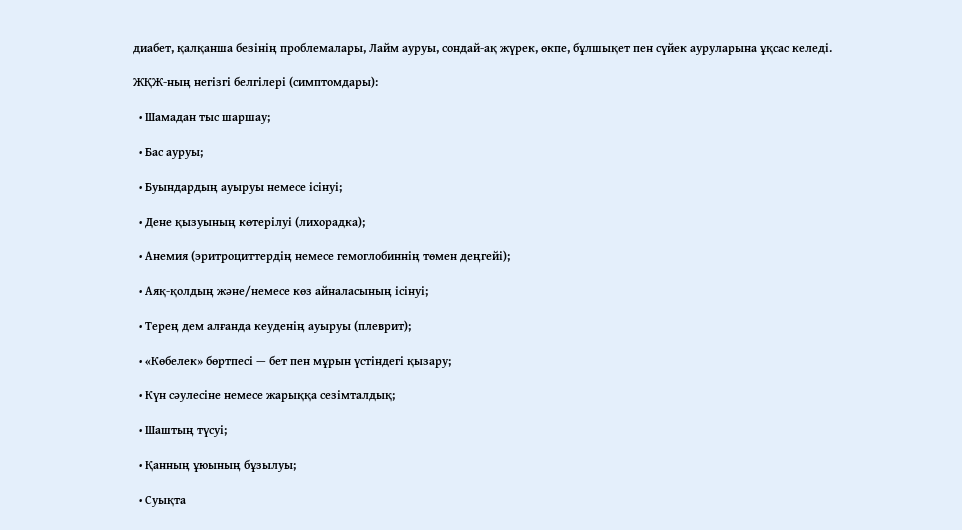диабет, қалқанша безінің проблемалары, Лайм ауруы, сондай-ақ жүрек, өкпе, бұлшықет пен сүйек ауруларына ұқсас келеді.

ЖҚЖ-ның негізгі белгілері (симптомдары):

  • Шамадан тыс шаршау;

  • Бас ауруы;

  • Буындардың ауыруы немесе ісінуі;

  • Дене қызуының көтерілуі (лихорадка);

  • Анемия (эритроциттердің немесе гемоглобиннің төмен деңгейі);

  • Аяқ-қолдың және/немесе көз айналасының ісінуі;

  • Терең дем алғанда кеуденің ауыруы (плеврит);

  • «Көбелек» бөртпесі — бет пен мұрын үстіндегі қызару;

  • Күн сәулесіне немесе жарыққа сезімталдық;

  • Шаштың түсуі;

  • Қанның ұюының бұзылуы;

  • Суықта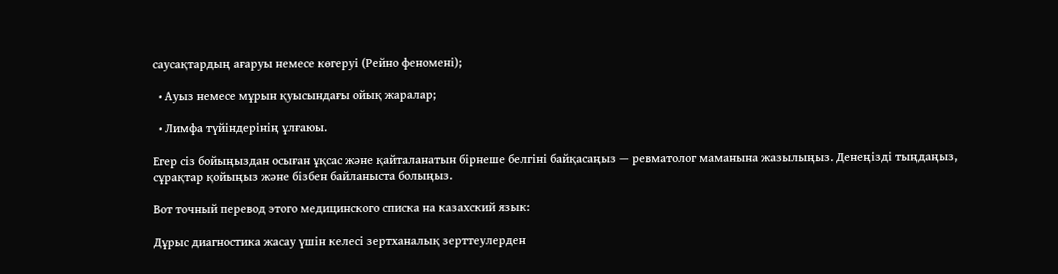саусақтардың ағаруы немесе көгеруі (Рейно феномені);

  • Ауыз немесе мұрын қуысындағы ойық жаралар;

  • Лимфа түйіндерінің ұлғаюы.

Егер сіз бойыңыздан осыған ұқсас және қайталанатын бірнеше белгіні байқасаңыз — ревматолог маманына жазылыңыз. Денеңізді тыңдаңыз, сұрақтар қойыңыз және бізбен байланыста болыңыз.

Вот точный перевод этого медицинского списка на казахский язык:

Дұрыс диагностика жасау үшін келесі зертханалық зерттеулерден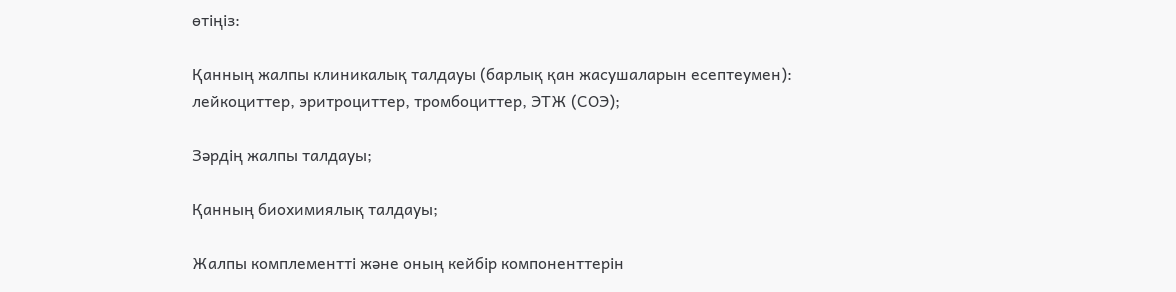өтіңіз:

Қанның жалпы клиникалық талдауы (барлық қан жасушаларын есептеумен): лейкоциттер, эритроциттер, тромбоциттер, ЭТЖ (СОЭ);

Зәрдің жалпы талдауы;

Қанның биохимиялық талдауы;

Жалпы комплементті және оның кейбір компоненттерін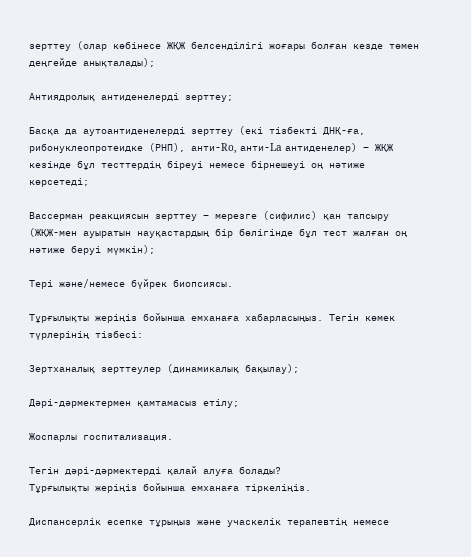зерттеу (олар көбінесе ЖҚЖ белсенділігі жоғары болған кезде төмен деңгейде анықталады);

Антиядролық антиденелерді зерттеу;

Басқа да аутоантиденелерді зерттеу (екі тізбекті ДНҚ-ға, рибонуклеопротеидке (РНП), анти-Ro, анти-La антиденелер) – ЖҚЖ кезінде бұл тесттердің біреуі немесе бірнешеуі оң нәтиже көрсетеді;

Вассерман реакциясын зерттеу – мерезге (сифилис) қан тапсыру (ЖҚЖ-мен ауыратын науқастардың бір бөлігінде бұл тест жалған оң нәтиже беруі мүмкін);

Тері және/немесе бүйрек биопсиясы.

Тұрғылықты жеріңіз бойынша емханаға хабарласыңыз. Тегін көмек түрлерінің тізбесі:

Зертханалық зерттеулер (динамикалық бақылау);

Дәрі-дәрмектермен қамтамасыз етілу;

Жоспарлы госпитализация.

Тегін дәрі-дәрмектерді қалай алуға болады?
Тұрғылықты жеріңіз бойынша емханаға тіркеліңіз.

Диспансерлік есепке тұрыңыз және учаскелік терапевтің немесе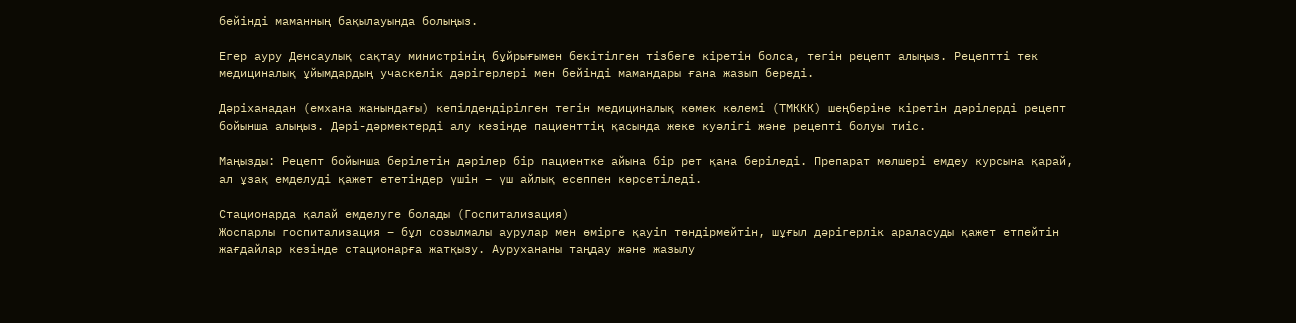бейінді маманның бақылауында болыңыз.

Егер ауру Денсаулық сақтау министрінің бұйрығымен бекітілген тізбеге кіретін болса, тегін рецепт алыңыз. Рецептті тек медициналық ұйымдардың учаскелік дәрігерлері мен бейінді мамандары ғана жазып береді.

Дәріханадан (емхана жанындағы) кепілдендірілген тегін медициналық көмек көлемі (ТМККК) шеңберіне кіретін дәрілерді рецепт бойынша алыңыз. Дәрі-дәрмектерді алу кезінде пациенттің қасында жеке куәлігі және рецепті болуы тиіс.

Маңызды: Рецепт бойынша берілетін дәрілер бір пациентке айына бір рет қана беріледі. Препарат мөлшері емдеу курсына қарай, ал ұзақ емделуді қажет ететіндер үшін – үш айлық есеппен көрсетіледі.

Стационарда қалай емделуге болады (Госпитализация)
Жоспарлы госпитализация – бұл созылмалы аурулар мен өмірге қауіп төндірмейтін, шұғыл дәрігерлік араласуды қажет етпейтін жағдайлар кезінде стационарға жатқызу. Аурухананы таңдау және жазылу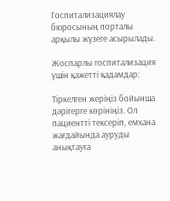Госпитализациялау бюросының порталы арқылы жүзеге асырылады.

Жоспарлы госпитализация үшін қажетті қадамдар:

Тіркелген жеріңіз бойынша дәрігерге көрініңіз. Ол пациентті тексеріп, емхана жағдайында ауруды анықтауға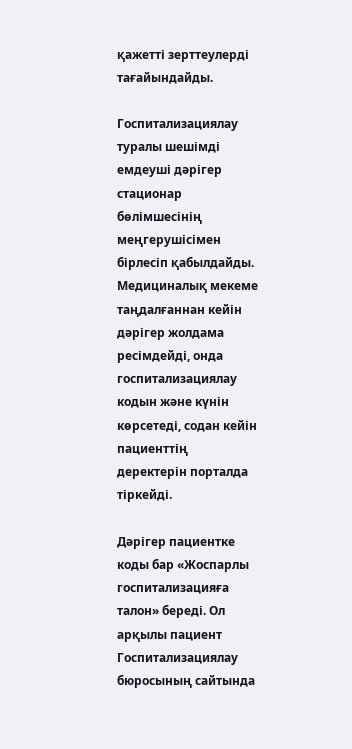қажетті зерттеулерді тағайындайды.

Госпитализациялау туралы шешімді емдеуші дәрігер стационар бөлімшесінің меңгерушісімен бірлесіп қабылдайды. Медициналық мекеме таңдалғаннан кейін дәрігер жолдама ресімдейді, онда госпитализациялау кодын және күнін көрсетеді, содан кейін пациенттің деректерін порталда тіркейді.

Дәрігер пациентке коды бар «Жоспарлы госпитализацияға талон» береді. Ол арқылы пациент Госпитализациялау бюросының сайтында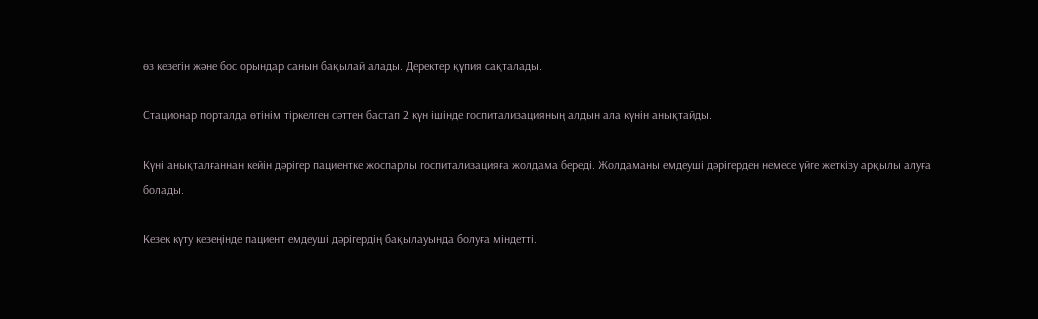өз кезегін және бос орындар санын бақылай алады. Деректер құпия сақталады.

Стационар порталда өтінім тіркелген сәттен бастап 2 күн ішінде госпитализацияның алдын ала күнін анықтайды.

Күні анықталғаннан кейін дәрігер пациентке жоспарлы госпитализацияға жолдама береді. Жолдаманы емдеуші дәрігерден немесе үйге жеткізу арқылы алуға болады.

Кезек күту кезеңінде пациент емдеуші дәрігердің бақылауында болуға міндетті.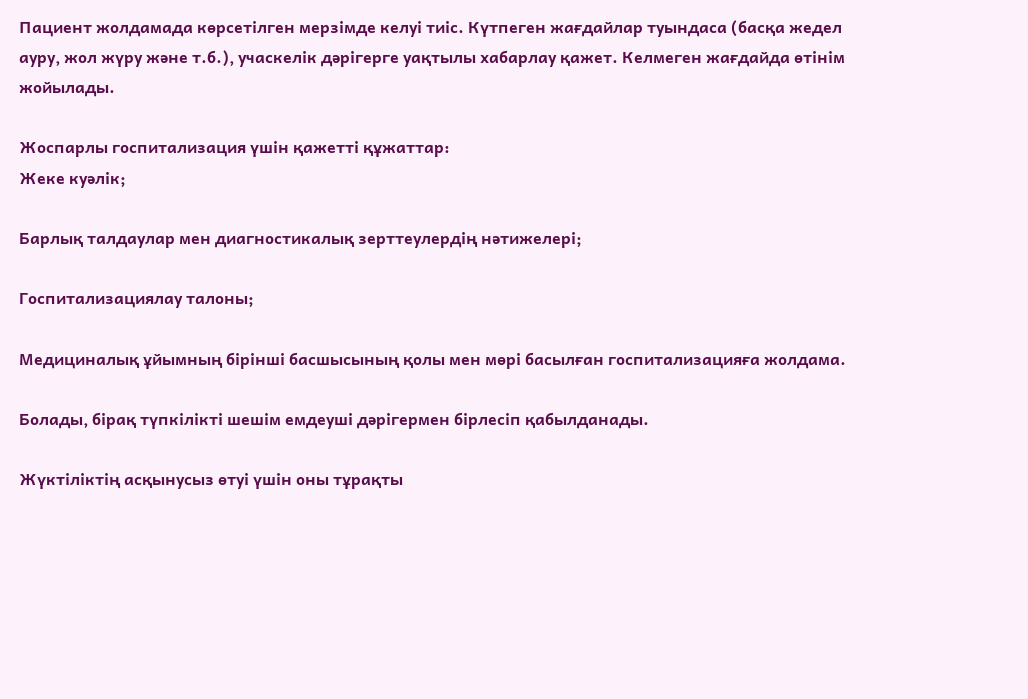Пациент жолдамада көрсетілген мерзімде келуі тиіс. Күтпеген жағдайлар туындаса (басқа жедел ауру, жол жүру және т.б.), учаскелік дәрігерге уақтылы хабарлау қажет. Келмеген жағдайда өтінім жойылады.

Жоспарлы госпитализация үшін қажетті құжаттар:
Жеке куәлік;

Барлық талдаулар мен диагностикалық зерттеулердің нәтижелері;

Госпитализациялау талоны;

Медициналық ұйымның бірінші басшысының қолы мен мөрі басылған госпитализацияға жолдама.

Болады, бірақ түпкілікті шешім емдеуші дәрігермен бірлесіп қабылданады.

Жүктіліктің асқынусыз өтуі үшін оны тұрақты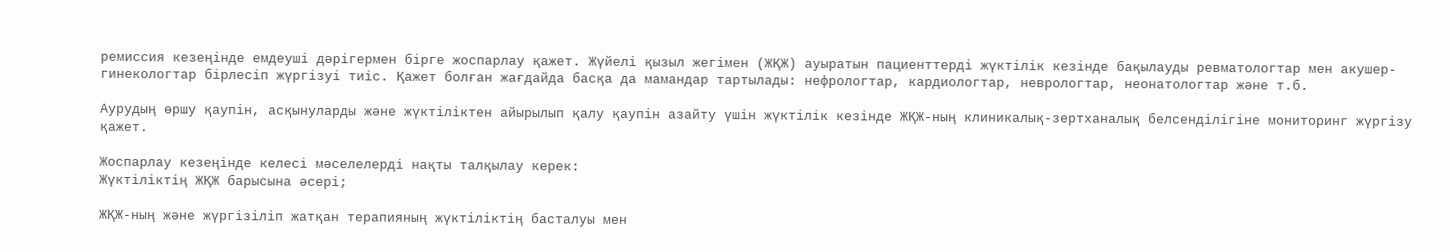ремиссия кезеңінде емдеуші дәрігермен бірге жоспарлау қажет. Жүйелі қызыл жегімен (ЖҚЖ) ауыратын пациенттерді жүктілік кезінде бақылауды ревматологтар мен акушер-гинекологтар бірлесіп жүргізуі тиіс. Қажет болған жағдайда басқа да мамандар тартылады: нефрологтар, кардиологтар, неврологтар, неонатологтар және т.б.

Аурудың өршу қаупін, асқынуларды және жүктіліктен айырылып қалу қаупін азайту үшін жүктілік кезінде ЖҚЖ-ның клиникалық-зертханалық белсенділігіне мониторинг жүргізу қажет.

Жоспарлау кезеңінде келесі мәселелерді нақты талқылау керек:
Жүктіліктің ЖҚЖ барысына әсері;

ЖҚЖ-ның және жүргізіліп жатқан терапияның жүктіліктің басталуы мен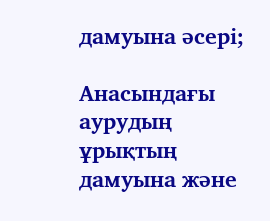дамуына әсері;

Анасындағы аурудың ұрықтың дамуына және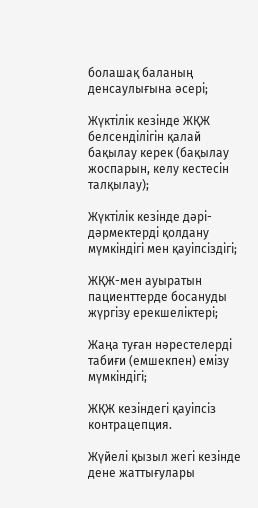болашақ баланың денсаулығына әсері;

Жүктілік кезінде ЖҚЖ белсенділігін қалай бақылау керек (бақылау жоспарын, келу кестесін талқылау);

Жүктілік кезінде дәрі-дәрмектерді қолдану мүмкіндігі мен қауіпсіздігі;

ЖҚЖ-мен ауыратын пациенттерде босануды жүргізу ерекшеліктері;

Жаңа туған нәрестелерді табиғи (емшекпен) емізу мүмкіндігі;

ЖҚЖ кезіндегі қауіпсіз контрацепция.

Жүйелі қызыл жегі кезінде дене жаттығулары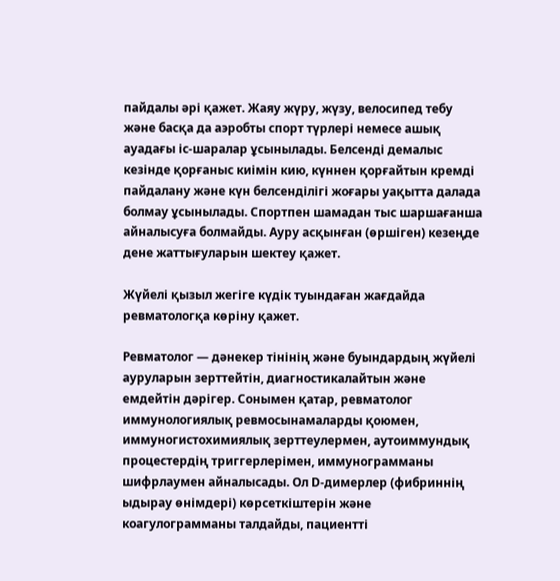пайдалы әрі қажет. Жаяу жүру, жүзу, велосипед тебу және басқа да аэробты спорт түрлері немесе ашық ауадағы іс-шаралар ұсынылады. Белсенді демалыс кезінде қорғаныс киімін кию, күннен қорғайтын кремді пайдалану және күн белсенділігі жоғары уақытта далада болмау ұсынылады. Спортпен шамадан тыс шаршағанша айналысуға болмайды. Ауру асқынған (өршіген) кезеңде дене жаттығуларын шектеу қажет.

Жүйелі қызыл жегіге күдік туындаған жағдайда ревматологқа көріну қажет.

Ревматолог — дәнекер тінінің және буындардың жүйелі ауруларын зерттейтін, диагностикалайтын және емдейтін дәрігер. Сонымен қатар, ревматолог иммунологиялық ревмосынамаларды қоюмен, иммуногистохимиялық зерттеулермен, аутоиммундық процестердің триггерлерімен, иммунограмманы шифрлаумен айналысады. Ол D-димерлер (фибриннің ыдырау өнімдері) көрсеткіштерін және коагулограмманы талдайды, пациентті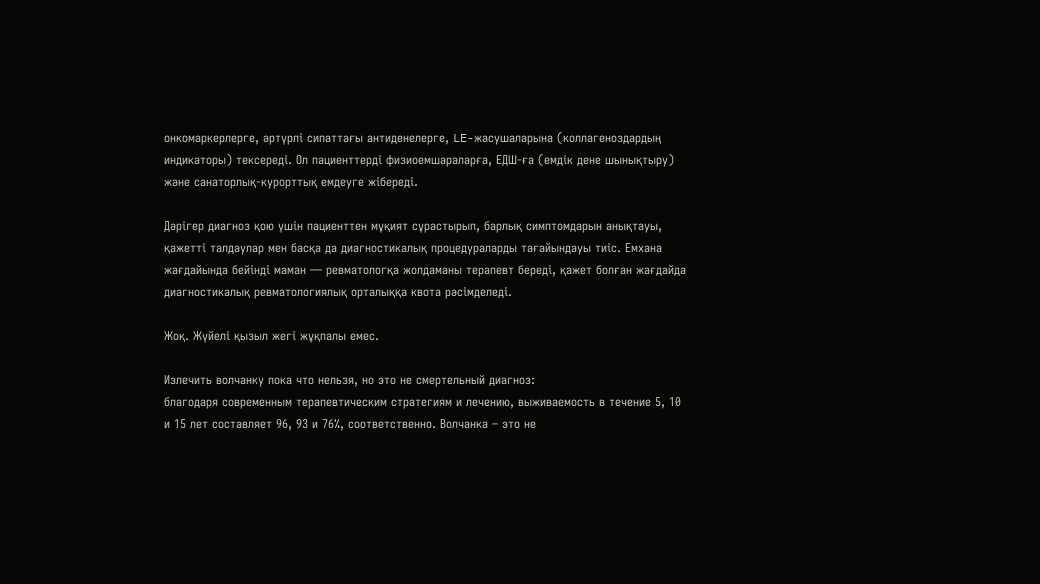онкомаркерлерге, әртүрлі сипаттағы антиденелерге, LE-жасушаларына (коллагеноздардың индикаторы) тексереді. Ол пациенттерді физиоемшараларға, ЕДШ-ға (емдік дене шынықтыру) және санаторлық-курорттық емдеуге жібереді.

Дәрігер диагноз қою үшін пациенттен мұқият сұрастырып, барлық симптомдарын анықтауы, қажетті талдаулар мен басқа да диагностикалық процедураларды тағайындауы тиіс. Емхана жағдайында бейінді маман — ревматологқа жолдаманы терапевт береді, қажет болған жағдайда диагностикалық ревматологиялық орталыққа квота рәсімделеді.

Жоқ. Жүйелі қызыл жегі жұқпалы емес.

Излечить волчанку пока что нельзя, но это не смертельный диагноз:
благодаря современным терапевтическим стратегиям и лечению, выживаемость в течение 5, 10 и 15 лет составляет 96, 93 и 76%, соответственно. Волчанка – это не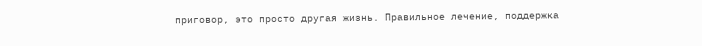приговор, это просто другая жизнь. Правильное лечение, поддержка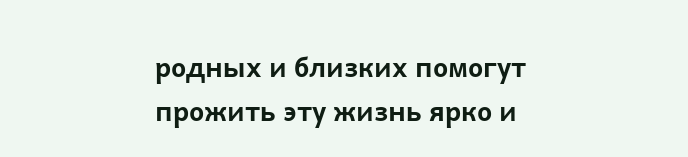родных и близких помогут прожить эту жизнь ярко и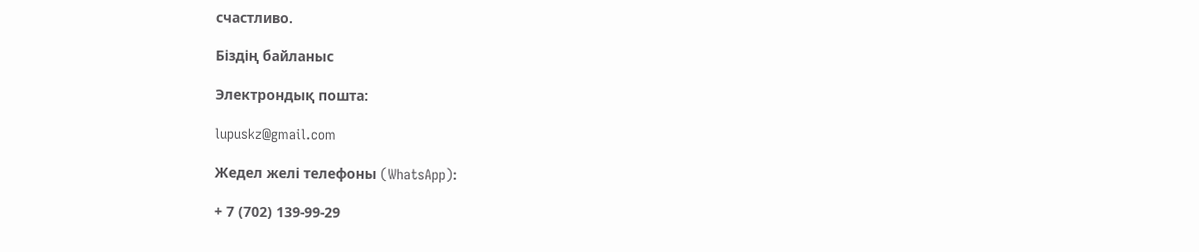счастливо.

Біздің байланыс

Электрондық пошта:

lupuskz@gmail.com

Жедел желі телефоны (WhatsApp):

+ 7 (702) 139-99-29